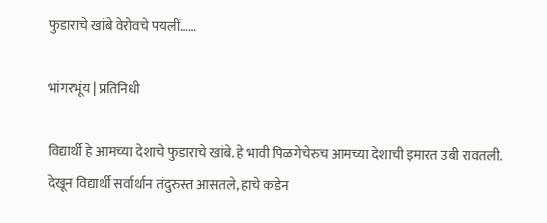फुडाराचे खांबे वेरोवचे पयलीं……

भांगरभूंय | प्रतिनिधी

विद्यार्थी हे आमच्या देशाचे फुडाराचे खांबे. हे भावी पिळगेचेरुच आमच्या देशाची इमारत उबी रावतली. देखून विद्यार्थी सर्वार्थान तंदुरुस्त आसतले, हाचे कडेन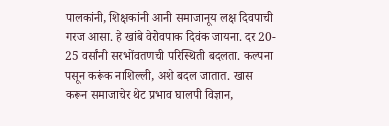पालकांनी, शिक्षकांनी आनी समाजानूय लक्ष दिवपाची गरज आसा. हे खांबे वेरोवपाक दिवंक जायना. दर 20- 25 वर्सांनी सरभोंवतणची परिस्थिती बदलता. कल्पना पसून करूंक नाशिल्ली, अशे बदल जातात. खास करून समाजाचेर थेट प्रभाव घालपी विज्ञान,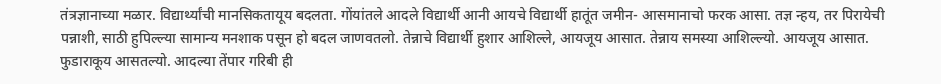तंत्रज्ञानाच्या मळार. विद्यार्थ्यांची मानसिकतायूय बदलता. गोंयांतले आदले विद्यार्थी आनी आयचे विद्यार्थी हातूंत जमीन- आसमानाचो फरक आसा. तज्ञ न्हय, तर पिरायेची पन्नाशी, साठी हुपिल्ल्या सामान्य मनशाक पसून हो बदल जाणवतलो. तेन्नाचे विद्यार्थी हुशार आशिल्ले, आयजूय आसात. तेन्नाय समस्या आशिल्ल्यो. आयजूय आसात. फुडाराकूय आसतल्यो. आदल्या तेंपार गरिबी ही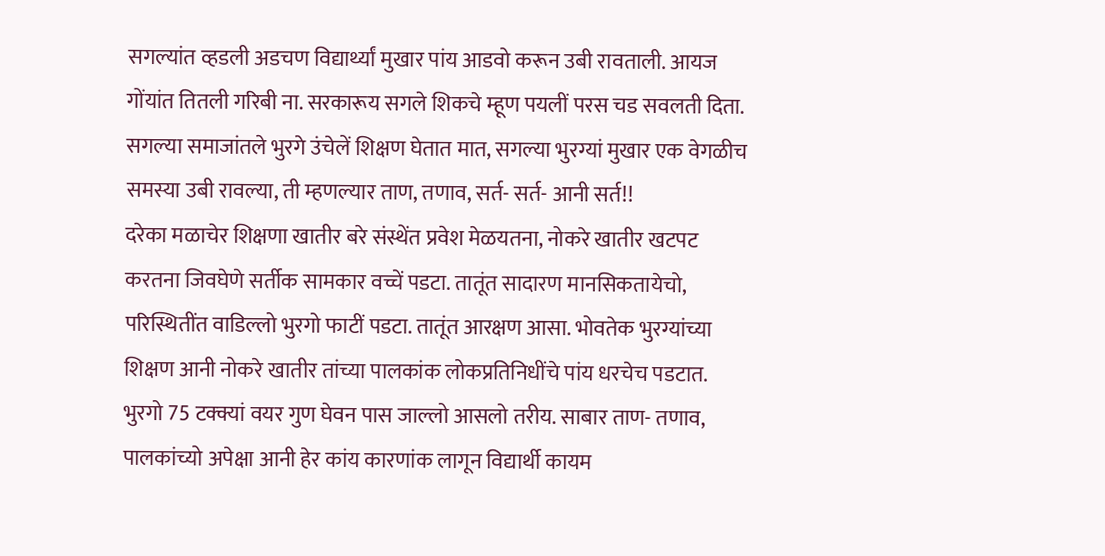सगल्यांत व्हडली अडचण विद्यार्थ्यां मुखार पांय आडवो करून उबी रावताली. आयज गोंयांत तितली गरिबी ना. सरकारूय सगले शिकचे म्हूण पयलीं परस चड सवलती दिता. सगल्या समाजांतले भुरगे उंचेलें शिक्षण घेतात मात, सगल्या भुरग्यां मुखार एक वेगळीच समस्या उबी रावल्या, ती म्हणल्यार ताण, तणाव, सर्त- सर्त- आनी सर्त!!
दरेका मळाचेर शिक्षणा खातीर बरे संस्थेंत प्रवेश मेळयतना, नोकरे खातीर खटपट करतना जिवघेणे सर्तीक सामकार वच्चें पडटा. तातूंत सादारण मानसिकतायेचो, परिस्थितींत वाडिल्लो भुरगो फाटीं पडटा. तातूंत आरक्षण आसा. भोवतेक भुरग्यांच्या शिक्षण आनी नोकरे खातीर तांच्या पालकांक लोकप्रतिनिधींचे पांय धरचेच पडटात. भुरगो 75 टक्क्यां वयर गुण घेवन पास जाल्लो आसलो तरीय. साबार ताण- तणाव, पालकांच्यो अपेक्षा आनी हेर कांय कारणांक लागून विद्यार्थी कायम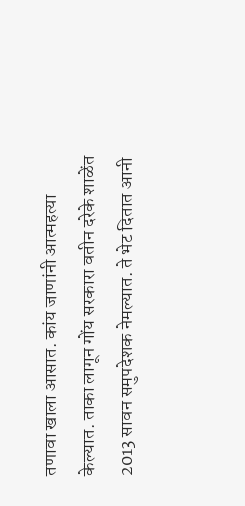तणावा खाला आसात. कांय जाणांनी आत्महत्या केल्यात. ताका लागून गोंय सरकारा वतीन दरेके शाळेंत 2013 सावन समुपदेशक नेमल्यात. ते भेट दितात आनी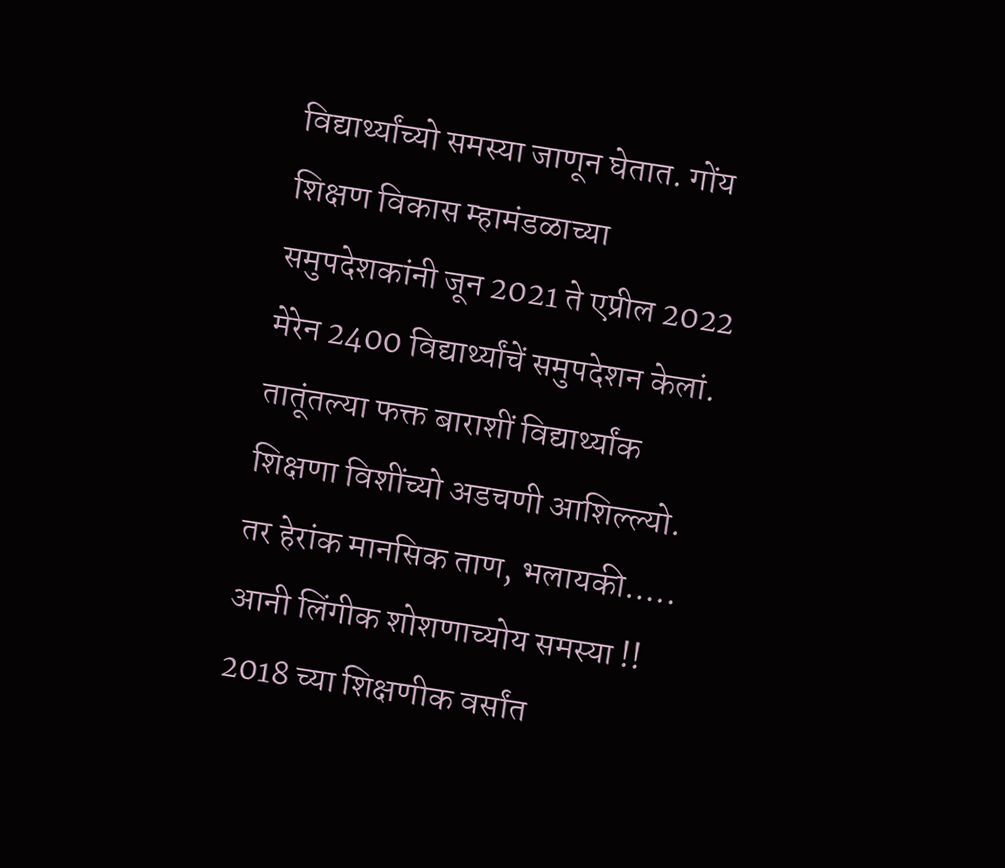विद्यार्थ्यांच्यो समस्या जाणून घेतात. गोंय शिक्षण विकास म्हामंडळाच्या समुपदेशकांनी जून 2021 ते एप्रील 2022 मेरेन 2400 विद्यार्थ्यांचें समुपदेशन केलां. तातूंतल्या फक्त बाराशीं विद्यार्थ्यांक शिक्षणा विशींच्यो अडचणी आशिल्ल्यो. तर हेरांक मानसिक ताण, भलायकी….. आनी लिंगीक शोशणाच्योय समस्या !! 2018 च्या शिक्षणीक वर्सांत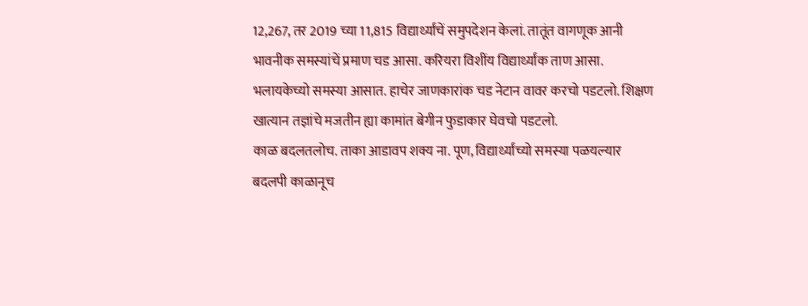12,267, तर 2019 च्या 11,815 विद्यार्थ्यांचें समुपदेशन केलां. तातूंत वागणूक आनी भावनीक समस्यांचें प्रमाण चड आसा. करियरा विशींय विद्यार्थ्यांक ताण आसा. भलायकेच्यो समस्या आसात. हाचेर जाणकारांक चड नेटान वावर करचो पडटलो. शिक्षण खात्यान तज्ञांचे मजतीन ह्या कामांत बेगीन फुडाकार घेवचो पडटलो.
काळ बदलतलोच. ताका आडावप शक्य ना. पूण, विद्यार्थ्यांच्यो समस्या पळयल्यार बदलपी काळानूच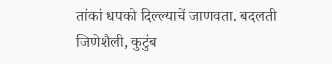तांकां धपको दिल्ल्याचें जाणवता. बदलती जिणेशैली, कुटुंब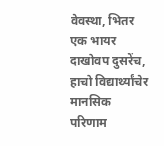वेवस्था, भितर एक भायर दाखोवप दुसरेंच, हाचो विद्यार्थ्यांचेर मानसिक परिणाम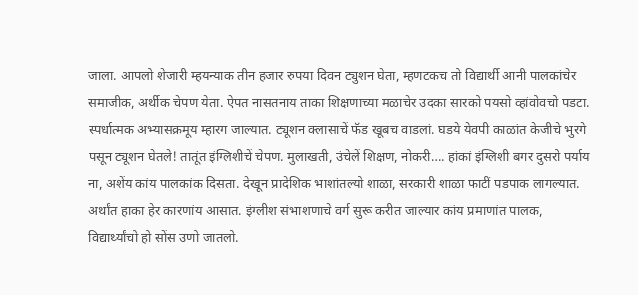जाला. आपलो शेजारी म्हयन्याक तीन हजार रुपया दिवन ट्युशन घेता, म्हणटकच तो विद्यार्थी आनी पालकांचेर समाजीक, अर्थीक चेपण येता. ऐपत नासतनाय ताका शिक्षणाच्या मळाचेर उदका सारको पयसो व्हांवोवचो पडटा. स्पर्धात्मक अभ्यासक्रमूय म्हारग जाल्यात. ट्यूशन क्लासाचें फॅड खूबच वाडलां. घडये येवपी काळांत केजीचे भुरगे पसून ट्यूशन घेतले! तातूंत इंग्लिशीचें चेपण. मुलाखती, उंचेलें शिक्षण, नोकरी…. हांकां इंग्लिशी बगर दुसरो पर्याय ना, अशेंय कांय पालकांक दिसता. देखून प्रादेशिक भाशांतल्यो शाळा, सरकारी शाळा फाटीं पडपाक लागल्यात. अर्थांत हाका हेर कारणांय आसात. इंग्लीश संभाशणाचे वर्ग सुरू करीत जाल्यार कांय प्रमाणांत पालक, विद्यार्थ्यांचो हो सोंस उणो जातलो.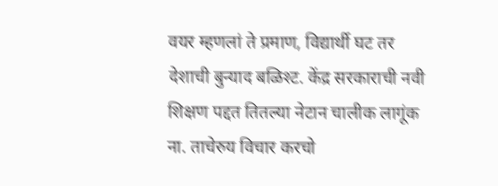वयर म्हणलां ते प्रमाण, विद्यार्थी घट तर देशाची बुन्याद बळिश्ट. केंद्र सरकाराची नवी शिक्षण पद्दत तितल्या नेटान चालीक लागूंक ना. ताचेरुय विचार करचो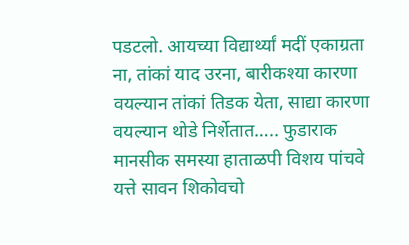पडटलो. आयच्या विद्यार्थ्यां मदीं एकाग्रता ना, तांकां याद उरना, बारीकश्या कारणा वयल्यान तांकां तिडक येता, साद्या कारणा वयल्यान थोडे निर्शेतात….. फुडाराक मानसीक समस्या हाताळपी विशय पांचवे यत्ते सावन शिकोवचो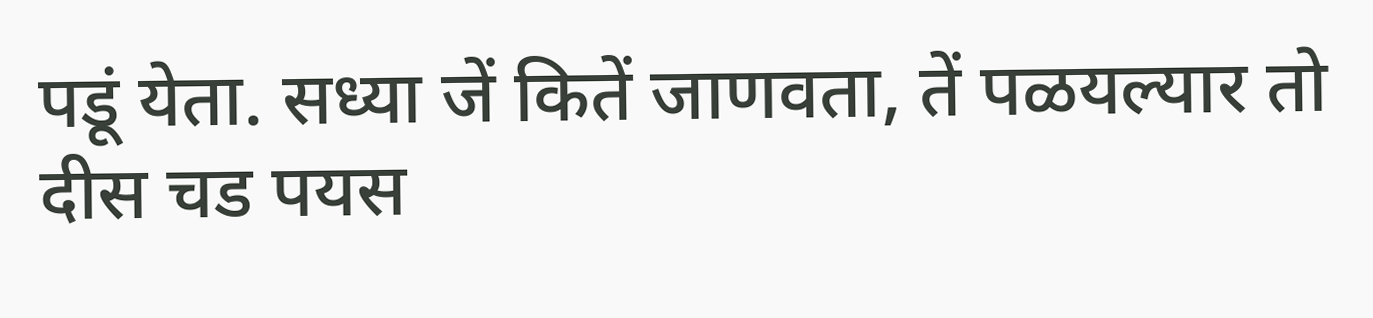पडूं येता. सध्या जें कितें जाणवता, तें पळयल्यार तो दीस चड पयस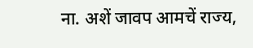ना. अशें जावप आमचें राज्य,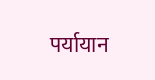पर्यायान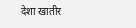देशा खातीर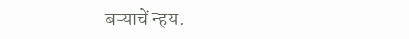बऱ्याचें न्हय.